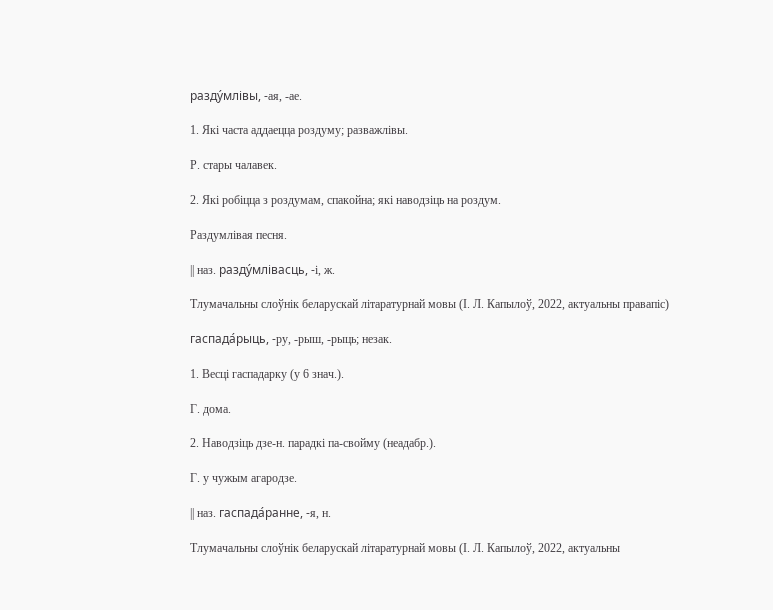разду́млівы, -ая, -ае.

1. Які часта аддаецца роздуму; разважлівы.

Р. стары чалавек.

2. Які робіцца з роздумам, спакойна; які наводзіць на роздум.

Раздумлівая песня.

|| наз. разду́млівасць, -і, ж.

Тлумачальны слоўнік беларускай літаратурнай мовы (І. Л. Капылоў, 2022, актуальны правапіс)

гаспада́рыць, -ру, -рыш, -рыць; незак.

1. Весці гаспадарку (у 6 знач.).

Г. дома.

2. Наводзіць дзе-н. парадкі па-свойму (неадабр.).

Г. у чужым агародзе.

|| наз. гаспада́ранне, -я, н.

Тлумачальны слоўнік беларускай літаратурнай мовы (І. Л. Капылоў, 2022, актуальны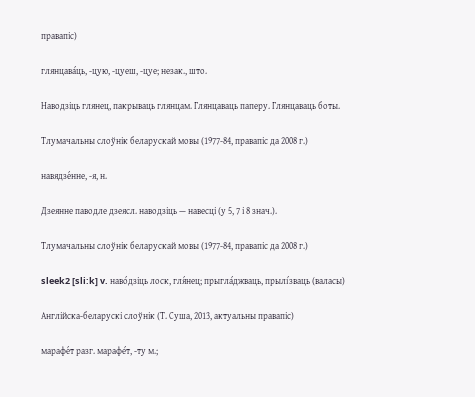правапіс)

глянцава́ць, ‑цую, ‑цуеш, ‑цуе; незак., што.

Наводзіць глянец, пакрываць глянцам. Глянцаваць паперу. Глянцаваць боты.

Тлумачальны слоўнік беларускай мовы (1977-84, правапіс да 2008 г.)

навядзе́нне, ‑я, н.

Дзеянне паводле дзеясл. наводзіць — навесці (у 5, 7 і 8 знач.).

Тлумачальны слоўнік беларускай мовы (1977-84, правапіс да 2008 г.)

sleek2 [sli:k] v. наво́дзіць лоск, гля́нец; прыгла́джваць, прылі́зваць (валасы)

Англійска-беларускі слоўнік (Т. Суша, 2013, актуальны правапіс)

марафе́т разг. марафе́т, -ту м.;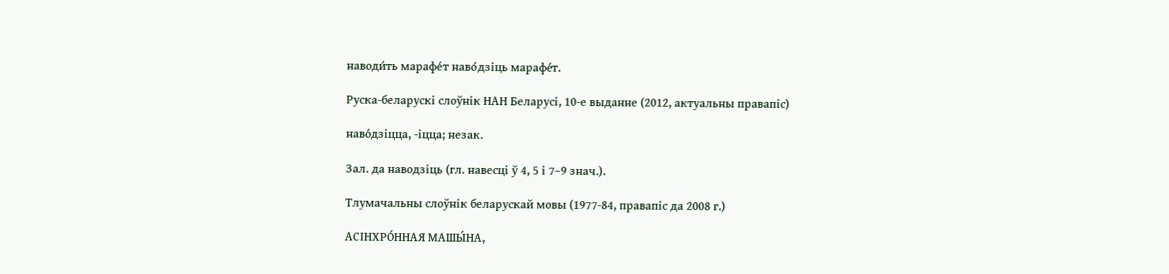наводи́ть марафе́т наво́дзіць марафе́т.

Руска-беларускі слоўнік НАН Беларусі, 10-е выданне (2012, актуальны правапіс)

наво́дзіцца, ‑іцца; незак.

Зал. да наводзіць (гл. навесці ў 4, 5 і 7–9 знач.).

Тлумачальны слоўнік беларускай мовы (1977-84, правапіс да 2008 г.)

АСІНХРО́ННАЯ МАШЫ́НА,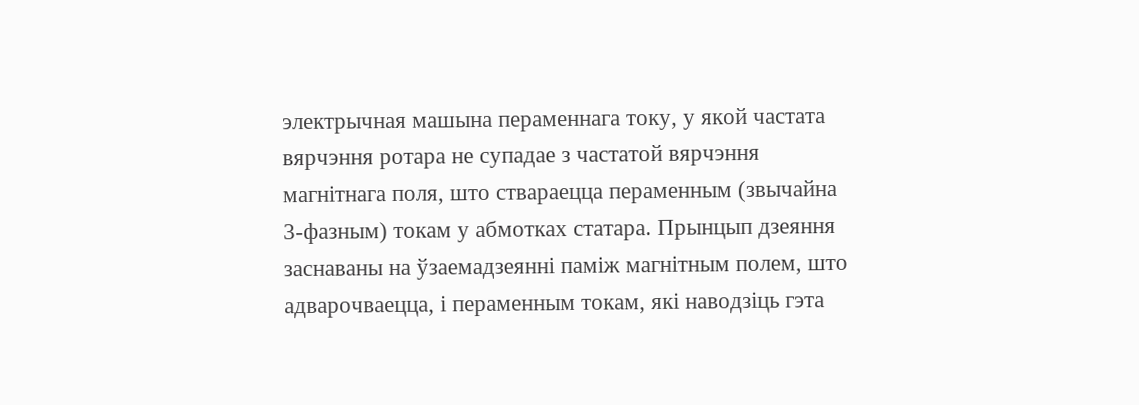электрычная машына пераменнага току, у якой частата вярчэння ротара не супадае з частатой вярчэння магнітнага поля, што ствараецца пераменным (звычайна 3-фазным) токам у абмотках статара. Прынцып дзеяння заснаваны на ўзаемадзеянні паміж магнітным полем, што адварочваецца, і пераменным токам, які наводзіць гэта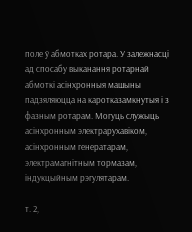поле ў абмотках ротара. У залежнасці ад спосабу выканання ротарнай абмоткі асінхронныя машыны падзяляюцца на каротказамкнутыя і з фазным ротарам. Могуць служыць асінхронным электрарухавіком, асінхронным генератарам, электрамагнітным тормазам, індукцыйным рэгулятарам.

т. 2,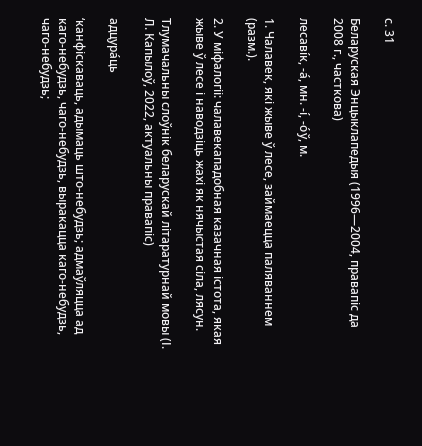с. 31

Беларуская Энцыклапедыя (1996—2004, правапіс да 2008 г., часткова)

лесаві́к, -а́, мн. -і́, -о́ў, м.

1. Чалавек, які жыве ў лесе, займаецца паляваннем (разм.).

2. У міфалогіі: чалавекападобная казачная істота, якая жыве ў лесе і наводзіць жахі як нячыстая сіла, лясун.

Тлумачальны слоўнік беларускай літаратурнай мовы (І. Л. Капылоў, 2022, актуальны правапіс)

адцура́ць

‘канфіскаваць, адымаць што-небудзь; адмаўляцца ад каго-небудзь, чаго-небудзь, выракацца каго-небудзь, чаго-небудзь;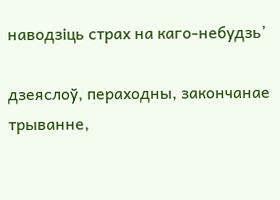наводзіць страх на каго-небудзь’

дзеяслоў, пераходны, закончанае трыванне,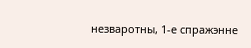незваротны, 1-е спражэнне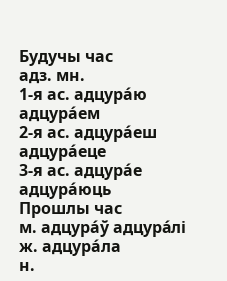Будучы час
адз. мн.
1-я ас. адцура́ю адцура́ем
2-я ас. адцура́еш адцура́еце
3-я ас. адцура́е адцура́юць
Прошлы час
м. адцура́ў адцура́лі
ж. адцура́ла
н.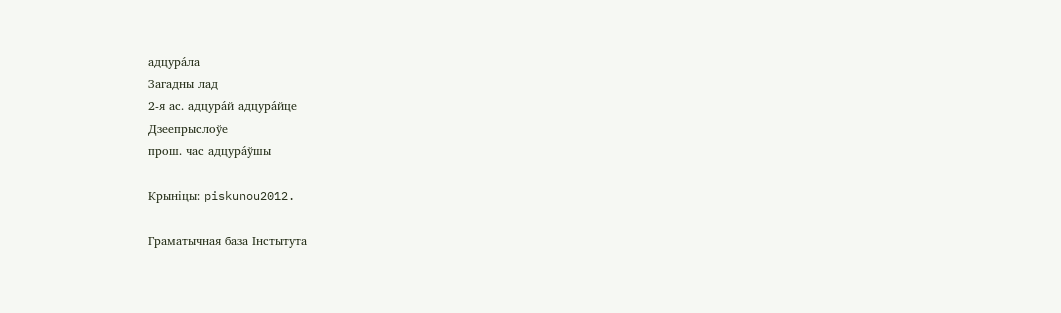адцура́ла
Загадны лад
2-я ас. адцура́й адцура́йце
Дзеепрыслоўе
прош. час адцура́ўшы

Крыніцы: piskunou2012.

Граматычная база Інстытута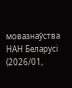мовазнаўства НАН Беларусі (2026/01,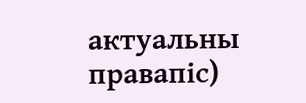актуальны правапіс)